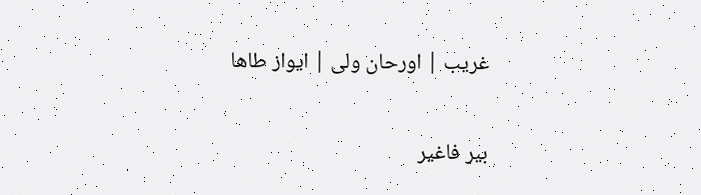غريب | اورحان ولی | ایواز طاها

بیر فاغیر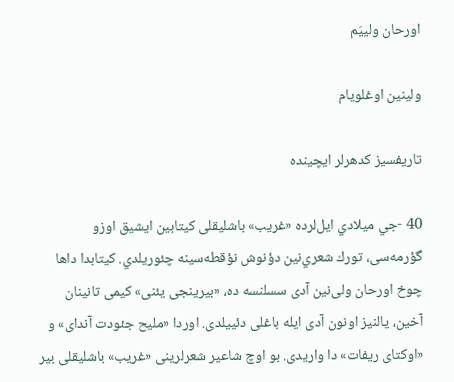اورحان ولییَم

ولینین اوغلویام

تاریفسیز کدهرلر ایچینده

40 -جي ميلادي ايل‌لرده «غريب» باشلیقلی كيتابین ایشیق اوزو گؤرمه‌سی، تورك شعري‌نين دؤنوش نؤقطه‌سينه چئوريلدي. کیتابدا داها چوخ اورحان ولی‌نین آدی سسلنسه ده، «بیرینجی یئنی» کیمی تانینان آخین، یالنیز اونون آدی ایله باغلی دئییلدی. اوردا «ملیح جئودت آندای» و «اوکتای ریفات» دا واریدی. بو اوچ شاعیر شعرلرینی «غریب» باشلیقلی بیر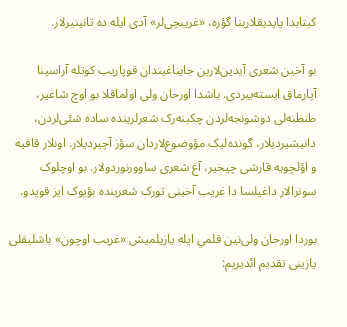کیتابدا یایدیقلارینا گؤره، «غریبچی‌لر» آدی ایله ده تانینیرلار.

بو آخین شعری آیدین‌لارین جایناغیندان قوپاریب کوتله آراسینا آپارماق ایسته‌ییردی. باشدا اورحان ولی اولماقلا بو اوچ شاعیر، طنطنه‌لی دوشونجه‌لردن چکینه‌رک شعرلرینده ساده شئی‌لردن، دانیشیردیلار، گونده‌لیک مؤوضوع‌لاردان سؤز آچیردیلار. اونلار قافیه و اؤلچویه قارشی چیخیر، آغ شعری ساوورنوردولار. بو اوچلوک سونرالار داغیلسا دا غریب آخینی تورک شعرینده بؤیوک ایز قویدو.

بوردا اورحان ولی‌نین قلمي‌ ايله يازيلميش «غریب اوچون» باشلیقلی یازینی تقديم ائديريم: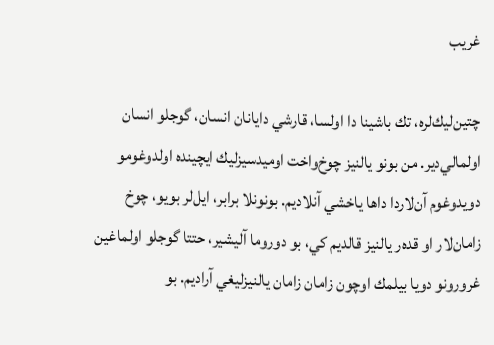غریب

چتين‌ليك‌لره، تك باشينا دا اولسا، قارشي دايانان انسان، گوجلو انسان اولمالي‌‌دير. من بونو يالنيز چوخ‌واخت اوميدسيزليك ايچينده اولدوغومو دويدوغوم آن‌لاردا داها ياخشي آنلاديم. بونونلا برابر، ايل‌لر بويو، چوخ زامان‌لار او قده‌ر يالنيز قالديم ‌كي، بو دوروما آليشير، حتتا گوجلو اولماغين غرورونو دويا بيلمك اوچون زامان زامان يالنيزليغي آراديم. بو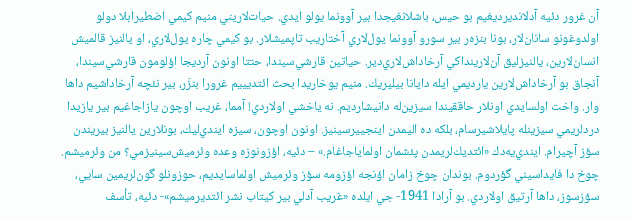آن غرور دئيه آدلانديرديغيم بو حيس، باشلانغيجدا بير آوونما يولو ايدي. حيات‌لاريني منيم كيمي اضطيرابلا دولو اولدوغونو سانان‌لار، بونا بنزه‌ر بير سورو آوونما يول‌لاري آختاريب تاپميشلار. بو كيمي چاره‌ يول‌لاري، او يالنيز قالميش انسان‌لارين، يالنيزليق آن‌لارينداكي آرخاداش‌لاري‌دير. حياتين قارشي‌سيندا، حتتا اونون آرديجا اؤلومون قارشي‌سيندا، آنجاق بو آرخاداش‌لارين يارديمي ايله دايانا بيليريك. منيم يوخاريدا بحث ائتديييم غرورا بنزَ‌ر، بير نئچه آرخاداشيم‌ داها وار. واخت اولسايدي اونلار حاققيندا سيزين‌له دانيشارديم. نه ياخشي اولاردي! آمما، غريب اوچون يازاجاغيم بير يازيدا دردلريمي سيزينله پايلاشيرسام، بلكه‌ ده اليمدن اينجييرسينيز. اونون اوچون، سيزه ايندي‌ليك، بونلارين يالنيز بيريندن سؤز آچيرام. ايندي‌يه‌دك «ائتديك‌لريمدن پئشمان اولماياجاغام.» – دئيه، اؤزونوزه وعده وئرميش‌سينيزمي؟ من وئرميشم. چوخ‌ دا فايداسيني گؤردوم. بوندان چوخ زامان اؤنجه اؤزومه سؤز وئرميش اولماسايديم، حوزونلو گون‌لريمين سايي، سؤزسوز، داها آرتيق اولاردي. بو آرادا 1941- جي ايلده «غريب آدلي بير كيتاب نشر ائتديرميشم»- دئيه، تأسف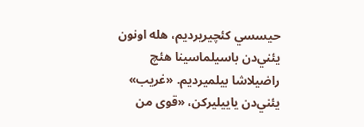حيسسي كئچيريرديم، هله اونون يئني‌دن باسيلماسينا هئچ راضيلاشا بيلميرديم. «غريب» يئني‌دن ياييليركن، «قوی من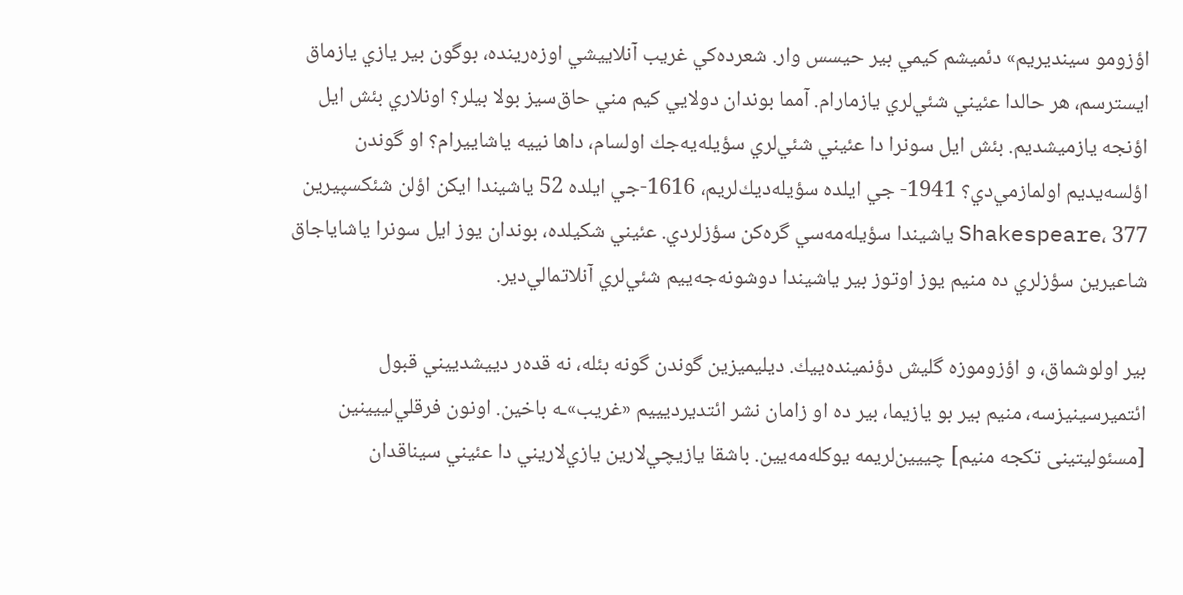اؤزومو سیندیریم» دئميشم‌ كيمي بير حيسس وار. شعرده‌كي غريب آنلاييشي اوزه‌رينده، بوگون بير يازي يازماق ايسترسم، هر حالدا عئيني شئي‌لري يازمارام. آمما بوندان دولايي كيم مني حاق‌سيز بولا بيلر؟ اونلاري بئش ايل اؤنجه يازميشديم. بئش ايل سونرا دا عئيني شئي‌لري سؤيله‌يه‌جك اولسام، داها نييه ياشاييرام؟ او گوندن اؤلسه‌يديم اولمازمي‌دي؟ 1941- جي ايلده سؤيله‌ديك‌لريم، 1616-جي ايلده 52 ياشيندا ايكن اؤلن شئكسپيرين Shakespeare، 377 ياشيندا سؤيله‌مه‌سي گره‌كن سؤزلردي. عئيني شكيلده، بوندان يوز ايل سونرا ياشاياجاق شاعيرين سؤزلري ده منيم يوز اوتوز بير ياشيندا دوشونه‌جه‌ييم شئي‌لري آنلاتمالي‌دير.

بير اولوشماق، و اؤزوموزه گليش دؤنمينده‌ييك. ديليميزين گوندن گونه بئله، نه قده‌ر دييشدييني قبول ائتميرسينيزسه، منيم بير بو يازيما، بير ده او زامان نشر ائتديرديييم «غريب»ـه باخين. اونون فرقلي‌ليیینین [مسئولیتینی تکجه منیم] چييين‌لريمه يوكله‌مه‌يين. باشقا يازيچي‌لارين يازي‌لاريني ‌دا عئيني سيناقدان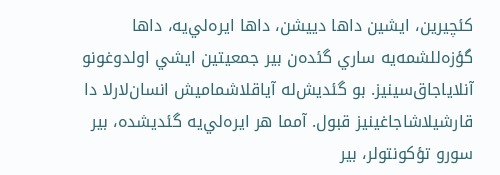كئچيرين، ايشين داها دييشن، داها ايره‌لي‌يه، داها گؤزه‌للشمه‌يه ساري گئده‌ن بير جمعيتين ايشي اولدوغونو آنلاياجاق‌سينيز. بو گئديش‌له آياقلاشماميش انسان‌لارلا دا قارشيلاشاجاغينيز قبول. آمما هر ايره‌لي‌يه گئديشده، بير سورو تؤكونتولر، بير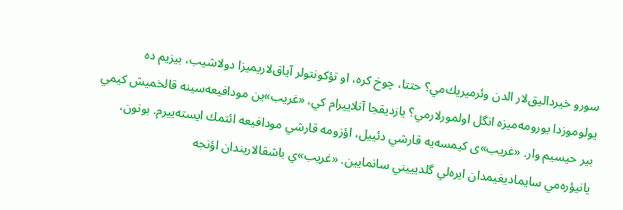سورو خيرداليق‌لار الدن وئرميريك‌مي؟ حتتا، چوخ كره، او تؤكونتولر آياق‌لاريميزا دولاشيب، بيزيم‌ ده يولوموزدا يورومه‌ميزه انگل اولمورلارمي؟ يازديقجا آنلاييرام‌ كي، «غريب»ين مودافيعه‌سينه قالخميش كيمي بير حيسيم وار. «غريب»ی‌ كيمسه‌يه قارشي دئييل، اؤزومه قارشي مودافيعه ائتمك ايسته‌ييرم. بونون، يانيؤره‌مي سايماديغيمدان ايره‌لي گلديييني سانمايين. «غريب‌»ي باشقالاريندان اؤنجه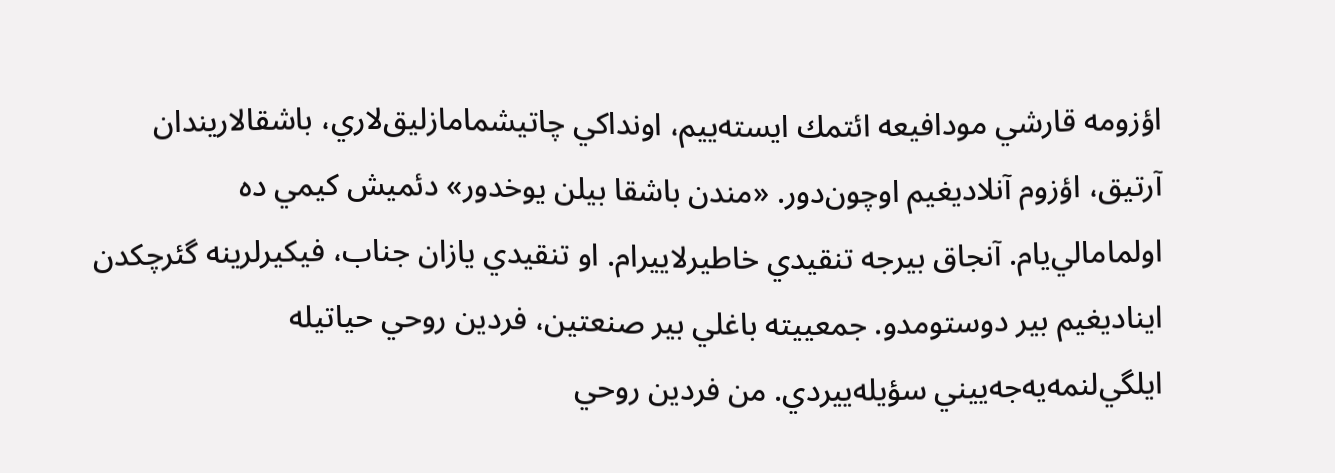اؤزومه قارشي مودافيعه ائتمك ايسته‌ييم، اونداكي چاتيشمامازليق‌لاري، باشقالاريندان آرتيق، اؤزوم آنلاديغيم اوچون‌دور. «مندن باشقا بيلن يوخدور» دئميش كيمي ده اولمامالي‌يام. آنجاق بيرجه تنقيدي خاطيرلاييرام. او تنقيدي يازان جناب، فيكيرلرينه گئرچكدن ايناديغيم بير دوستومدو. جمعييته باغلي بير صنعتين، فردين روحي حياتيله ايلگي‌لنمه‌يه‌جه‌ييني سؤيله‌ييردي. من فردين روحي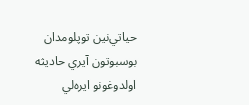حياتي‌نين توپلومدان بوسبوتون آيري حاديثه اولدوغونو ايره‌لي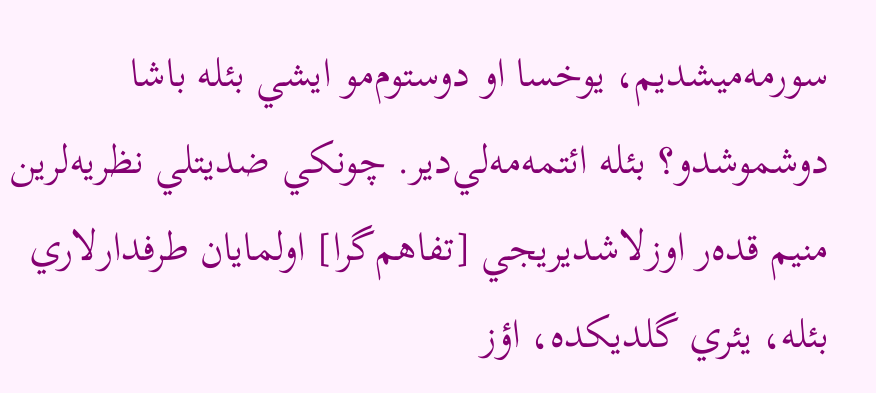سورمه‌ميشديم‌، يوخسا او دوستوم‌مو ايشي بئله باشا دوشموشدو؟ بئله ائتمه‌مه‌لي‌دير. چونكي ضديتلي نظريه‌لرين منيم قده‌ر اوزلاشديريجي [تفاهم‌گرا] اولمايان طرفدارلاري بئله، يئري گلديكده، اؤز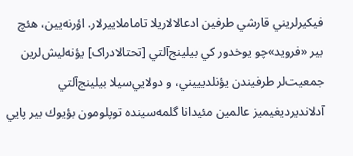فيكيرلريني قارشي طرفين ادعالالاريلا تاماملاييرلار. اؤرنه‌يين، هئچ بير «فرويد»چو يوخدور كي بيلينج‌آلتي [تحتالادراک] يؤنه‌ليش‌لرين جمعيت‌لر طرفيندن يؤنلديييني، و دولايي‌سيلا بيلينج‌آلتي آدلانديرديغيميز عالمين مئيدانا گلمه‌سينده توپلومون بؤيوك بير پايي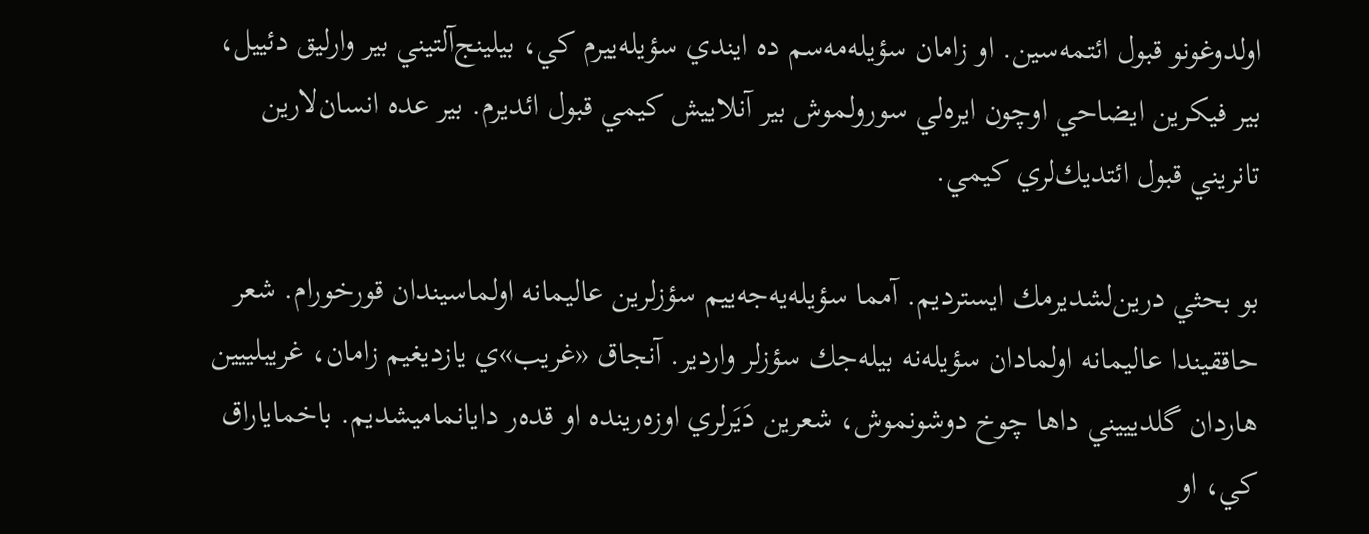اولدوغونو قبول ائتمه‌سين. او زامان سؤيله‌مه‌سم ده ايندي سؤيله‌ييرم كي، بيلينج‌آلتيني بير وارليق دئييل، بير فيكرين ايضاحي اوچون ايره‌لي سورولموش بير آنلاييش كيمي قبول ائديرم. بير عده انسان‌لارين تانريني قبول ائتديك‌لري كيمي.

بو بحثي درين‌لشديرمك ايسترديم. آمما سؤيله‌يه‌جه‌ييم سؤزلرين عاليمانه اولماسيندان قورخورام. شعر حاققيندا عاليمانه اولمادان سؤيله‌نه بيله‌جك سؤزلر واردير. آنجاق «غريب»ي يازديغيم زامان، غريبلييين هاردان گلديييني داها چوخ دوشونموش، شعرين دَيَرلري اوزه‌رينده او قده‌ر دايانماميشديم. باخماياراق‌ كي، او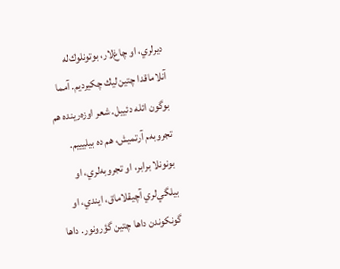ديرلري، او چاغ‌لار، بوتونلوك‌له آنلاماقدا چتين‌ليك چكيرديم. آمما بوگون ائله دئييل. شعر اوزه‌رينده هم تجروبه‌م آرتميش‌، هم ده بيليييم. بونونلا برابر، او تجروبه‌لري، او بيلگي‌لري آچيقلاماق، ايندي، او گونكوندن داها چتين گؤرونور. داها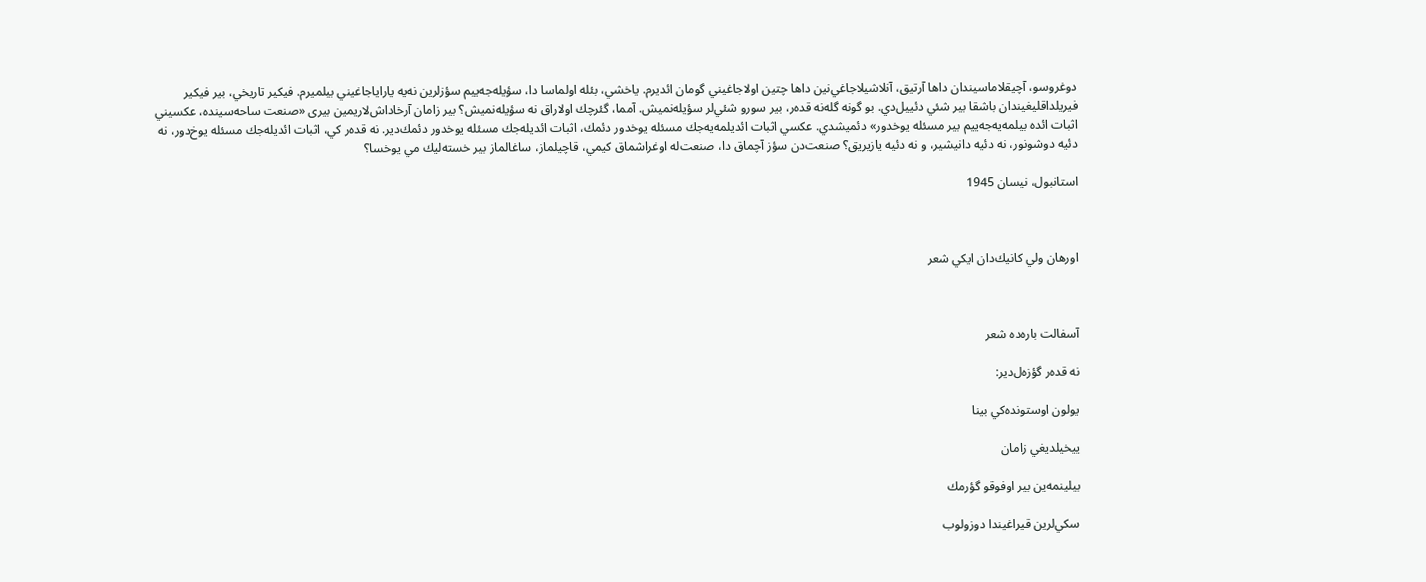دوغروسو، آچيقلاماسيندان داها آرتيق، آنلاشيلاجاغي‌نين داها چتين اولاجاغيني گومان ائديرم. ياخشي، بئله اولماسا دا، سؤيله‌جه‌ييم سؤزلرين نه‌يه ياراياجاغيني بيلميرم. فيكير تاريخي، بير فيكير فيريلداقليغيندان باشقا بير شئي دئييل‌دي. بو گونه گله‌نه قده‌ر، بير سورو شئي‌لر سؤيله‌نميش. آمما، گئرچك اولاراق نه سؤيله‌نميش؟ بير زامان آرخاداش‌لاريمين بيری «صنعت ساحه‌سينده، عكسيني اثبات ائده بيلمه‌يه‌جه‌ييم بير مسئله يوخدور» دئميشدي. عكسي اثبات ائديلمه‌يه‌جك مسئله يوخدور دئمك، اثبات ائديله‌جك مسئله يوخدور دئمك‌دير. نه قده‌ر كي، اثبات ائديله‌جك مسئله‌ يوخ‌دور، نه دئيه دوشونور، نه دئيه دانيشير، و نه دئيه يازيريق؟ صنعت‌دن سؤز آچماق ‌دا، صنعت‌له اوغراشماق كيمي، قاچيلماز، ساغالماز بير خسته‌ليك مي يوخسا؟

استانبول، نيسان 1945



اورهان ولي كانيك‌دان ايكي شعر



آسفالت باره‌ده شعر

نه قده‌ر گؤزه‌ل‌دير:

يولون اوستونده‌كي بينا

ييخيلديغي زامان

بيلينمه‌ين بير اوفوقو گؤرمك

سكي‌لرين قيراغيندا دوزولوب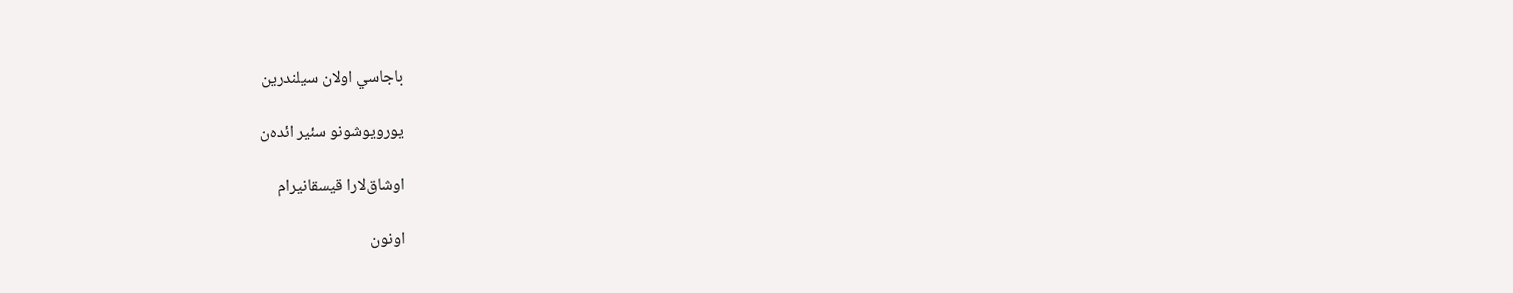باجاسي اولان سيلندرين

يورويوشونو سئير ائده‌ن

اوشاق‌لارا قيسقانيرام

اونون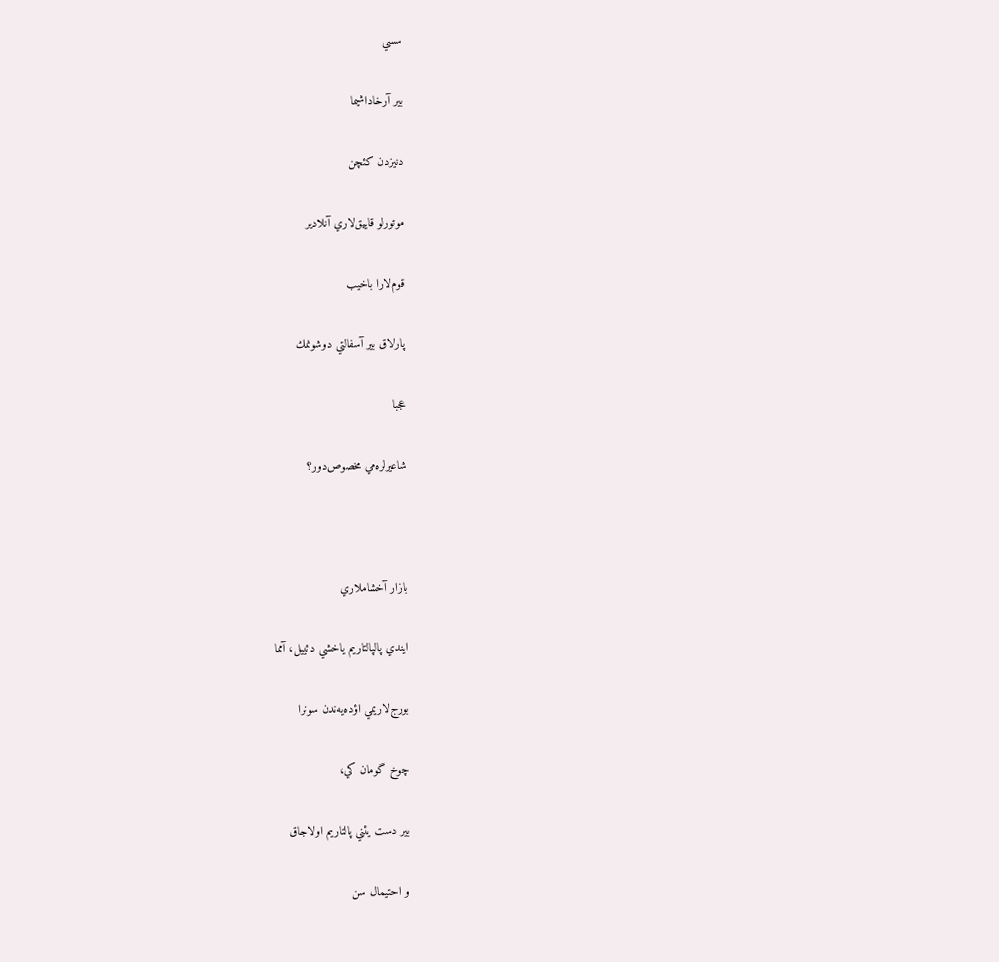سسي

بير آرخاداشيما

دنيزدن كئچن

موتورلو قاييق‌لاري آنلادير

قوم‌لارا باخيب

پارلاق بير آسفالتي دوشونمك

عجبا

شاعير‌لره‌مي مخصوص‌دور؟



بازار آخشاملاري

ايندي پالپالتاريم ياخشي دئييل، آمما

بورج‌لاريمي اؤده‌‌يه‌ندن سونرا

چوخ گومان كي،

بير دست يئني پالتاريم اولاجاق

و احتيمال سن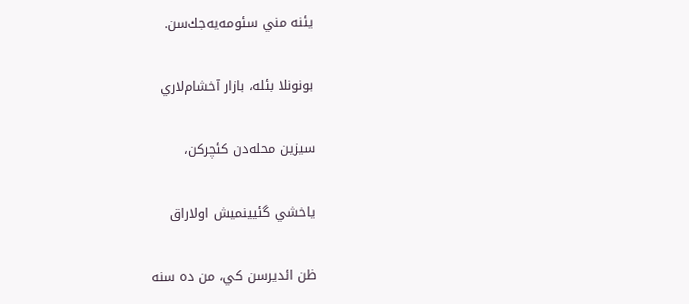يئنه‌ مني سئومه‌يه‌جك‌سن.

بونونلا بئله، بازار آخشام‌لاري

سيزين محله‌دن كئچركن،

ياخشي گئيينميش اولاراق

ظن ائديرسن كي، من ده سنه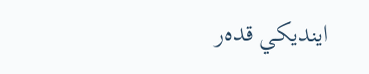اينديكي قده‌ر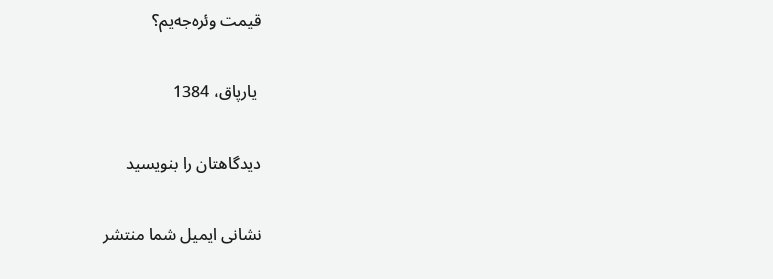قيمت وئره‌جه‌يم؟

 یارپاق، 1384

دیدگاهتان را بنویسید

نشانی ایمیل شما منتشر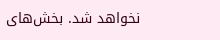نخواهد شد. بخش‌های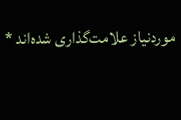موردنیاز علامت‌گذاری شده‌اند *